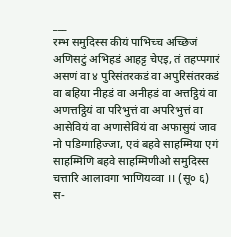___
रम्भ समुदिस्स कीयं पाभिच्च अच्छिजं अणिसटुं अभिहडं आहट्ट चेएइ, तं तहप्पगारं असणं वा ४ पुरिसंतरकडं वा अपुरिसंतरकडं वा बहिया नीहडं वा अनीहडं वा अत्तट्ठियं वा अणत्तट्ठियं वा परिभुत्तं वा अपरिभुत्तं वा आसेवियं वा अणासेवियं वा अफासुयं जाव नो पडिग्गाहिज्जा, एवं बहवे साहम्मिया एगं साहम्मिणि बहवे साहम्मिणीओ समुदिस्स चत्तारि आलावगा भाणियव्वा ।। (सू० ६) स-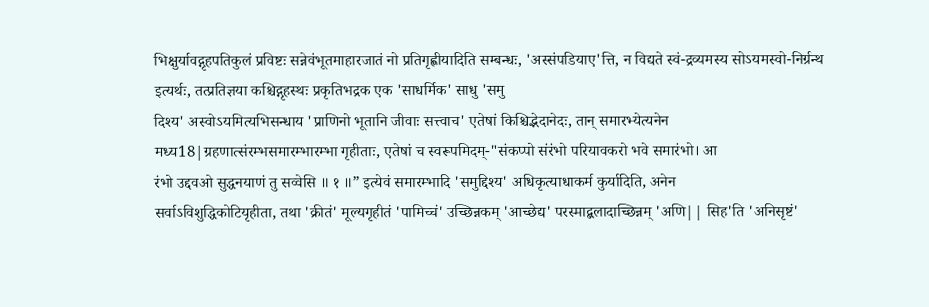भिक्षुर्यावद्गृहपतिकुलं प्रविष्टः सन्नेवंभूतमाहारजातं नो प्रतिगृह्णीयादिति सम्बन्धः, 'अस्संपडियाए'त्ति, न विद्यते स्वं-द्रव्यमस्य सोऽयमस्वो-निर्ग्रन्थ इत्यर्थः, तत्प्रतिज्ञया कश्चिद्गृहस्थः प्रकृतिभद्रक एक 'साधर्मिक' साधु 'समु
दिश्य' अस्वोऽयमित्यभिसन्धाय 'प्राणिनो भूतानि जीवाः सत्त्वाच' एतेषां किश्चिद्भेदानेदः, तान् समारभ्येत्यनेन मध्य18|ग्रहणात्संरम्भसमारम्भारम्भा गृहीताः, एतेषां च स्वरूपमिदम्-"संकप्पो संरंभो परियावकरो भवे समारंभो। आ
रंभो उद्दवओ सुद्धनयाणं तु सव्वेसि ॥ १ ॥” इत्येवं समारम्भादि 'समुद्दिश्य' अधिकृत्याधाकर्म कुर्यादिति, अनेन
सर्वाऽविशुद्धिकोटियृहीता, तथा 'क्रीतं' मूल्यगृहीतं 'पामिच्चं' उच्छिन्नकम् 'आच्छेद्य' परस्माद्बलादाच्छिन्नम् 'अणि|| सिह'ति 'अनिसृष्टं'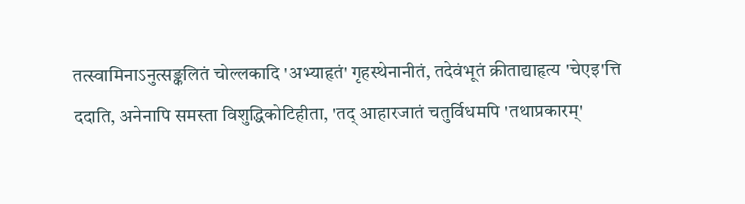तत्स्वामिनाऽनुत्सङ्कलितं चोल्लकादि 'अभ्याहृतं' गृहस्थेनानीतं, तदेवंभूतं क्रीताद्याहृत्य 'चेएइ'त्ति
ददाति, अनेनापि समस्ता विशुद्धिकोटिहीता, 'तद् आहारजातं चतुर्विधमपि 'तथाप्रकारम्'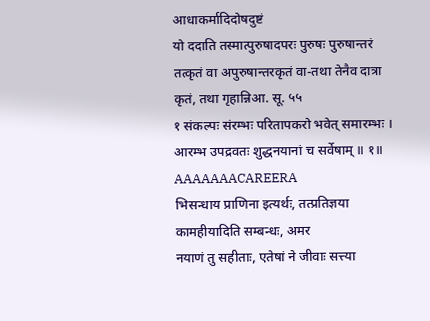आधाकर्मादिदोषदुष्टं
यो ददाति तस्मात्पुरुषादपरः पुरुषः पुरुषान्तरं तत्कृतं वा अपुरुषान्तरकृतं वा-तथा तेनैव दात्रा कृतं, तथा गृहान्निआ. सू. ५५
१ संकल्पः संरम्भः परितापकरो भवेत् समारम्भः । आरम्भ उपद्रवतः शुद्धनयानां च सर्वेषाम् ॥ १॥
AAAAAAACAREERA
भिसन्धाय प्राणिना इत्यर्थः, तत्प्रतिज्ञया कामहीयादिति सम्बन्धः, अमर
नयाणं तु सहीताः, एतेषां ने जीवाः सत्त्या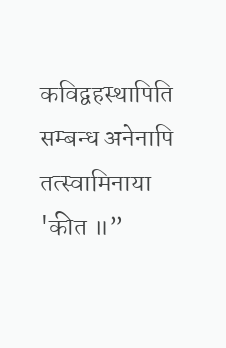कविद्वहस्थापिति सम्बन्ध अनेनापि तत्स्वामिनाया 'कीत ॥”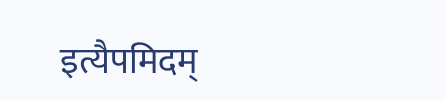इत्यैपमिदम्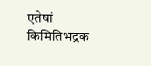एतेषां किमितिभद्रक